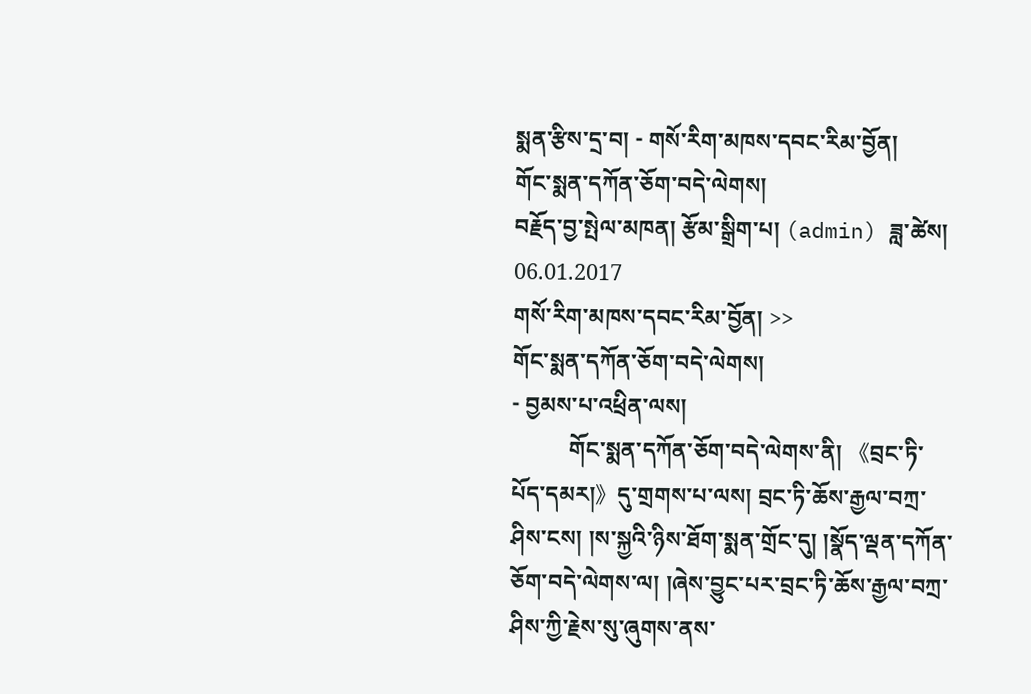སྨན་རྩིས་དྲ་བ། - གསོ་རིག་མཁས་དབང་རིམ་བྱོན།
གོང་སྨན་དཀོན་ཅོག་བདེ་ལེགས།
བརྗོད་བྱ་སྤེལ་མཁན། རྩོམ་སྒྲིག་པ། (admin) ཟླ་ཚེས། 06.01.2017
གསོ་རིག་མཁས་དབང་རིམ་བྱོན། >>
གོང་སྨན་དཀོན་ཅོག་བདེ་ལེགས།
- བྱམས་པ་འཕྲིན་ལས།
          གོང་སྨན་དཀོན་ཅོག་བདེ་ལེགས་ནི། 《བྲང་ཏི་པོད་དམར།》དུ་གྲགས་པ་ལས། བྲང་ཏི་ཆོས་རྒྱལ་བཀྲ་ཤིས་ངས། །ས་སྐྱའི་ཉིས་ཐོག་སྨན་གྲོང་དུ། །སྣོད་ལྡན་དཀོན་ཅོག་བདེ་ལེགས་ལ། །ཞེས་བྱུང་པར་བྲང་ཏི་ཆོས་རྒྱལ་བཀྲ་ཤིས་ཀྱི་རྗེས་སུ་ཞུགས་ནས་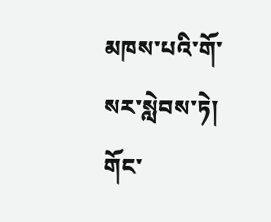མཁས་པའི་གོ་སར་སླེབས་ཏེ། གོང་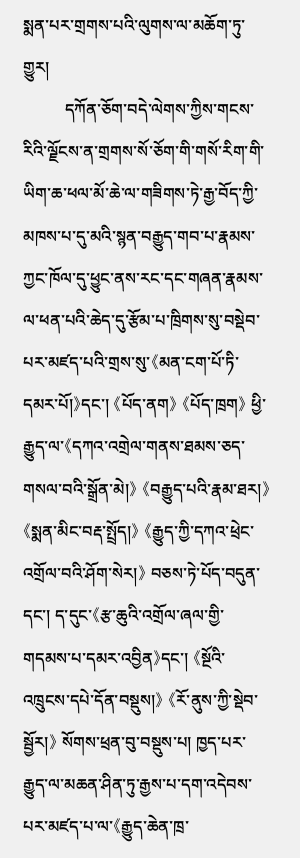སྨན་པར་གྲགས་པའི་ལུགས་ལ་མཆོག་ཏུ་གྱུར།
          དཀོན་ཅོག་བདེ་ལེགས་ཀྱིས་གངས་རིའི་ལྗོངས་ན་གྲགས་སོ་ཅོག་གི་གསོ་རིག་གི་ཡིག་ཆ་ཕལ་མོ་ཆེ་ལ་གཟིགས་ཏེ་རྒྱ་བོད་ཀྱི་མཁས་པ་དུ་མའི་སྙན་བརྒྱུད་གབ་པ་རྣམས་ཀྱང་ཁོལ་དུ་ཕྱུང་ནས་རང་དང་གཞན་རྣམས་ལ་ཕན་པའི་ཆེད་དུ་རྩོམ་པ་ཁྲིགས་སུ་བསྡེབ་པར་མཛད་པའི་གྲས་སུ་《མན་ངག་པོ་ཏི་དམར་པོ།》དང་། 《པོད་ནག》 《པོད་ཁྲག》 ཕྱི་རྒྱུད་ལ་《དཀའ་འགྲེལ་གནས་ཐམས་ཅད་གསལ་བའི་སྒྲོན་མེ།》 《བརྒྱུད་པའི་རྣམ་ཐར།》 《སྨན་མིང་བརྡ་སྤྲོད།》 《རྒྱུད་ཀྱི་དཀའ་ཕྲེང་འགྲོལ་བའི་ཤོག་སེར།》 བཅས་ཏེ་པོད་བདུན་དང་། ད་དུང་《རྩ་ཆུའི་འགྲོལ་ཞལ་གྱི་གདམས་པ་དམར་འབྱིན》དང་། 《སྔོའི་འཁྲུངས་དཔེ་དོན་བསྡུས།》 《རོ་ནུས་ཀྱི་སྡེབ་སྦྱོར།》 སོགས་ཕྲན་བུ་བསྡུས་པ། ཁྱད་པར་རྒྱུད་ལ་མཆན་ཤིན་ཏུ་རྒྱས་པ་དག་འདེབས་པར་མཛད་པ་ལ་《རྒྱུད་ཆེན་ཁྲ་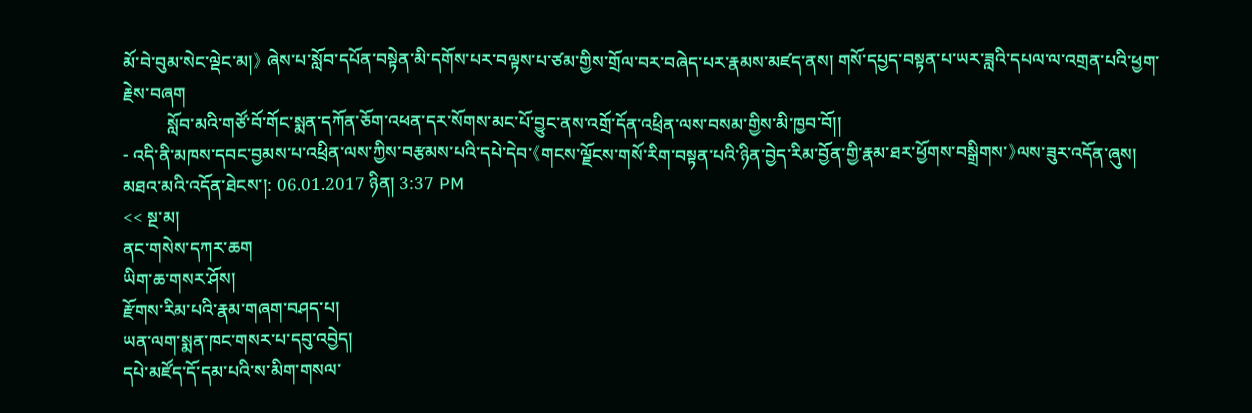མོ་བེ་བུམ་སེང་ལྡེང་མ།》 ཞེས་པ་སློབ་དཔོན་བསྟེན་མི་དགོས་པར་བལྟས་པ་ཙམ་གྱིས་གྲོལ་བར་བཞེད་པར་རྣམས་མཛད་ནས། གསོ་དཔྱད་བསྟན་པ་ཡར་ཟླའི་དཔལ་ལ་འགྲན་པའི་ཕྱག་རྗེས་བཞག
          སློབ་མའི་གཙོ་བོ་གོང་སྨན་དཀོན་ཅོག་འཕན་དར་སོགས་མང་པོ་བྱུང་ནས་འགྲོ་དོན་འཕྲིན་ལས་བསམ་གྱིས་མི་ཁྱབ་བོ།།
- འདི་ནི་མཁས་དབང་བྱམས་པ་འཕྲིན་ལས་ཀྱིས་བརྩམས་པའི་དཔེ་དེབ་《གངས་ལྗོངས་གསོ་རིག་བསྟན་པའི་ཉིན་བྱེད་རིམ་བྱོན་གྱི་རྣམ་ཐར་ཕྱོགས་བསྒྲིགས་》ལས་ཟུར་འདོན་ཞུས།
མཐའ་མའི་འདོན་ཐེངས་།: 06.01.2017 ཉིན། 3:37 PM
<< སྔ་མ།
ནང་གསེས་དཀར་ཆག
ཡིག་ཆ་གསར་ཤོས།
རྫོགས་རིམ་པའི་རྣམ་གཞག་བཤད་པ།
ཡན་ལག་སྨན་ཁང་གསར་པ་དབུ་འབྱེད།
དཔེ་མཛོད་དོ་དམ་པའི་ས་མིག་གསལ་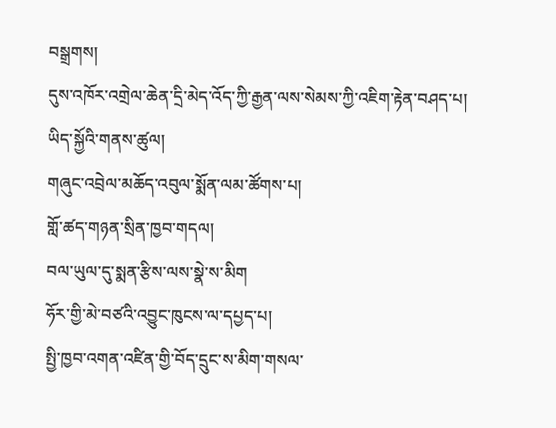བསྒྲགས།
དུས་འཁོར་འགྲེལ་ཆེན་དྲི་མེད་འོད་ཀྱི་རྒྱན་ལས་སེམས་ཀྱི་འཇིག་རྟེན་བཤད་པ།
ཡིད་སྐྱོའི་གནས་ཚུལ།
གཞུང་འབྲེལ་མཆོད་འབུལ་སྨོན་ལམ་ཚོགས་པ།
གློ་ཚད་གཉན་སྲིན་ཁྱབ་གདལ།
བལ་ཡུལ་དུ་སྨན་རྩིས་ལས་སྣེ་ས་མིག
ཧོར་གྱི་མེ་བཙའི་འབྱུང་ཁུངས་ལ་དཔྱད་པ།
སྤྱི་ཁྱབ་འགན་འཛིན་གྱི་བོད་དྲུང་ས་མིག་གསལ་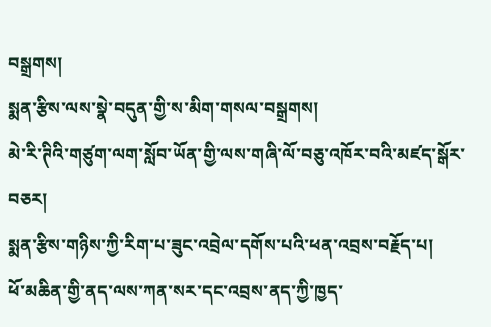བསྒྲགས།
སྨན་རྩིས་ལས་སྣེ་བདུན་གྱི་ས་མིག་གསལ་བསྒྲགས།
མེ་རི་ཊིའི་གཙུག་ལག་སློབ་ཡོན་གྱི་ལས་གཞི་ལོ་བཅུ་འཁོར་བའི་མཛད་སྒོར་བཅར།
སྨན་རྩིས་གཉིས་ཀྱི་རིག་པ་ཟུང་འབྲེལ་དགོས་པའི་ཕན་འབྲས་བརྗོད་པ།
ཕོ་མཆིན་གྱི་ནད་ལས་ཀན་སར་དང་འབྲས་ནད་ཀྱི་ཁྱད་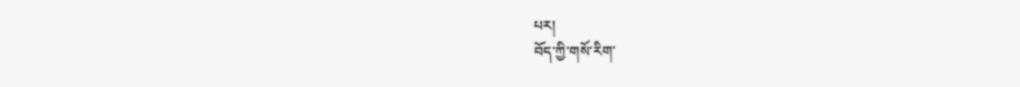པར།
བོད་ཀྱི་གསོ་རིག་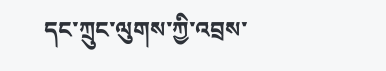དང་ཀྲུང་ལུགས་ཀྱི་འབྲས་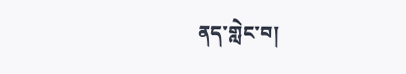ནད་གླེང་བ།